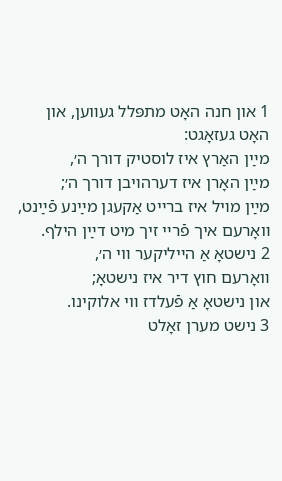1 און חנה האָט מתפּלל געװען, און האָט געזאָגט:
מײַן האַרץ איז לוסטיק דורך ה׳,
מײַן האָרן איז דערהױבן דורך ה׳;
מײַן מױל איז ברײט אַקעגן מײַנע פֿײַנט,
װאָרעם איך פֿרײ זיך מיט דײַן הילף.
2 נישטאָ אַ הײליקער װי ה׳,
װאָרעם חוץ דיר איז נישטאָ;
און נישטאָ אַ פֿעלדז װי אלוקינו.
3 נישט מערן זאָלט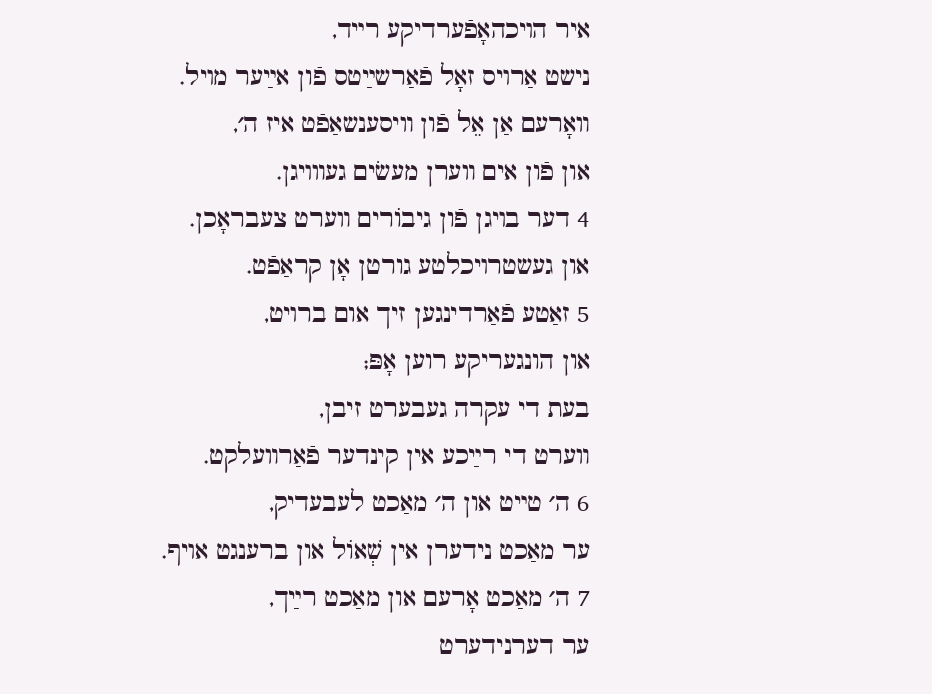איר הױכהאָפֿערדיקע רײד,
נישט אַרױס זאָל פֿאַרשײַטס פֿון אײַער מױל.
װאָרעם אַן אֵל פֿון װיסענשאַפֿט איז ה׳,
און פֿון אים װערן מעשׂים געװױגן.
4 דער בױגן פֿון גיבוֹרים װערט צעבראָכן.
און געשטרױכלטע גורטן אָן קראַפֿט.
5 זאַטע פֿאַרדינגען זיך אום ברױט,
און הונגעריקע רוען אָפּ;
בעת די עקרה געבערט זיבן,
װערט די רײַכע אין קינדער פֿאַרװעלקט.
6 ה׳ טײט און ה׳ מאַכט לעבעדיק,
ער מאַכט נידערן אין שְׁאֹול און ברענגט אױף.
7 ה׳ מאַכט אָרעם און מאַכט רײַך,
ער דערנידערט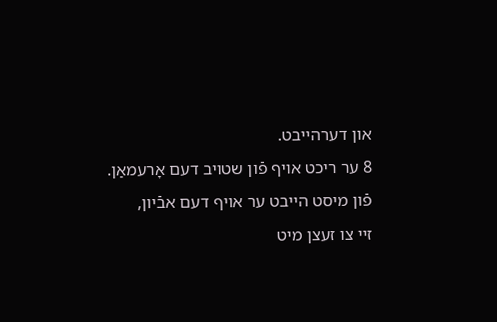און דערהײבט.
8 ער ריכט אױף פֿון שטױב דעם אָרעמאַן.
פֿון מיסט הײבט ער אױף דעם אבֿיון,
זײ צו זעצן מיט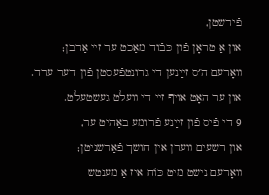פֿירשטן,
און אַ טראָן פֿון כּבֿוד מאַכט ער זײ אַרבן;
װאָרעם ה׳ס זײַנען די גרונטפֿעסטן פֿון דער ערד.
און ער האָט אױף זײ די װעלט געשטעלט.
9 די פֿיס פֿון זײַנע פֿרומע באַהיט ער,
און רשעים װערן אין חושך פֿאַרשניטן;
װאָרעם נישט מיט כּוֹח איז אַ מענטש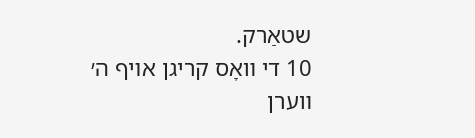שטאַרק.
10 די װאָס קריגן אױף ה׳ װערן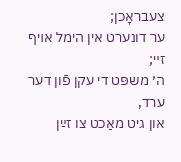צעבראָכן;
ער דונערט אין הימל אױף זײ;
ה׳ משפּט די עקן פֿון דער ערד,
און גיט מאַכט צו זײַן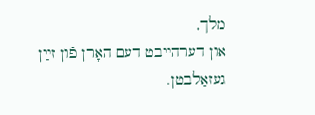מלך,
און דערהײבט דעם האָרן פֿון זײַן געזאַלבטן.